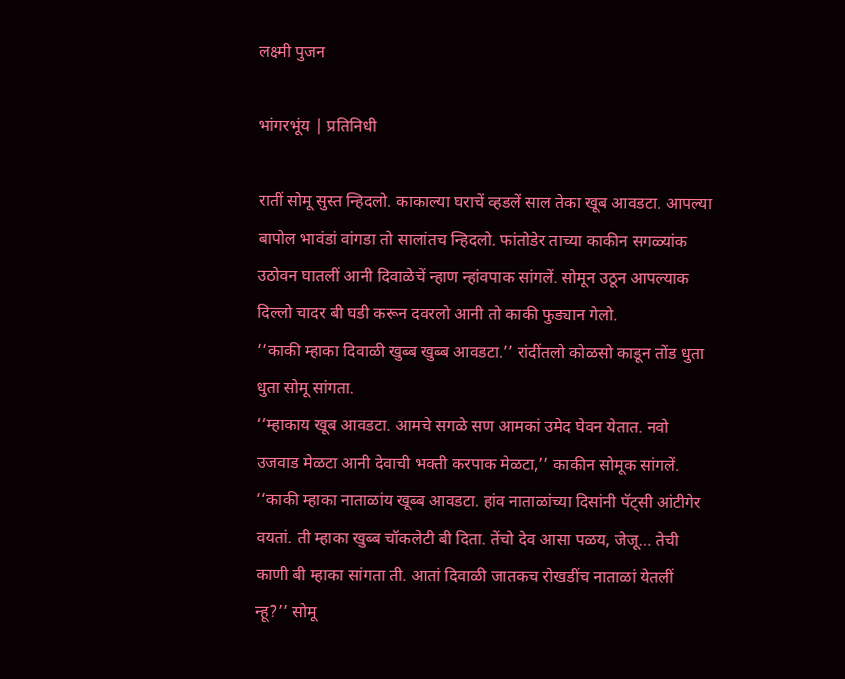लक्ष्मी पुजन

भांगरभूंय | प्रतिनिधी

रातीं सोमू सुस्त न्हिदलो. काकाल्या घराचें व्हडलें साल तेका खूब आवडटा. आपल्या बापोल भावंडां वांगडा तो सालांतच न्हिदलो. फांतोडेर ताच्या काकीन सगळ्यांक उठोवन घातलीं आनी दिवाळेचें न्हाण न्हांवपाक सांगलें. सोमून उठून आपल्याक दिल्लो चादर बी घडी करून दवरलो आनी तो काकी फुड्यान गेलो.
‘‘काकी म्हाका दिवाळी खुब्ब खुब्ब आवडटा.’’ रांदींतलो कोळसो काडून तोंड धुता धुता सोमू सांगता.
‘‘म्हाकाय खूब आवडटा. आमचे सगळे सण आमकां उमेद घेवन येतात. नवो उजवाड मेळटा आनी देवाची भक्ती करपाक मेळटा,’’ काकीन सोमूक सांगलें.
‘‘काकी म्हाका नाताळांय खूब्ब आवडटा. हांव नाताळांच्या दिसांनी पॅट्सी आंटीगेर वयतां. ती म्हाका खुब्ब चॉकलेटी बी दिता. तेंचो देव आसा पळय, जेजू… तेची काणी बी म्हाका सांगता ती. आतां दिवाळी जातकच रोखडींच नाताळां येतलीं न्हू?’’ सोमू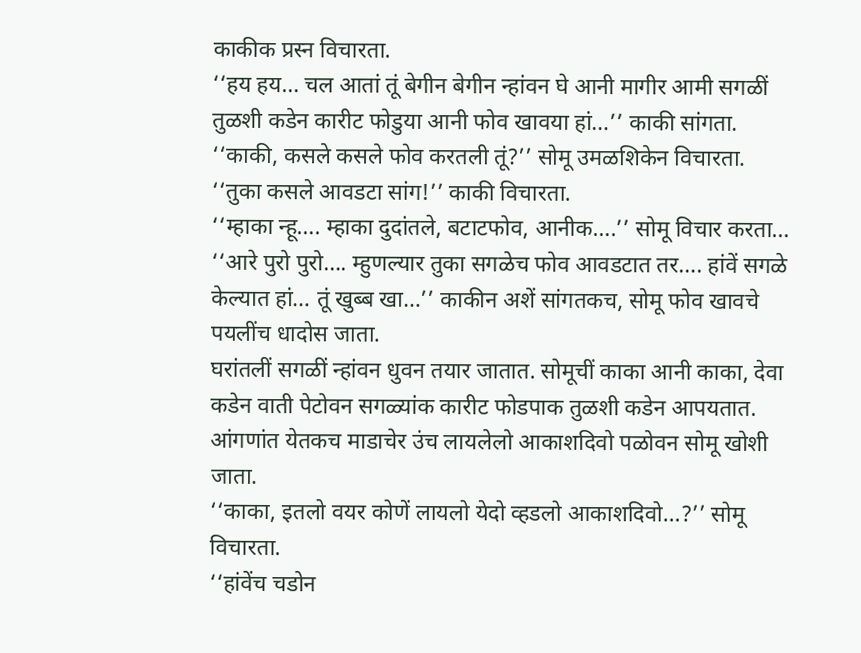काकीक प्रस्न विचारता.
‘‘हय हय… चल आतां तूं बेगीन बेगीन न्हांवन घे आनी मागीर आमी सगळीं तुळशी कडेन कारीट फोडुया आनी फोव खावया हां…’’ काकी सांगता.
‘‘काकी, कसले कसले फोव करतली तूं?’’ सोमू उमळशिकेन विचारता.
‘‘तुका कसले आवडटा सांग!’’ काकी विचारता.
‘‘म्हाका न्हू…. म्हाका दुदांतले, बटाटफोव, आनीक….’’ सोमू विचार करता…
‘‘आरे पुरो पुरो…. म्हुणल्यार तुका सगळेच फोव आवडटात तर…. हांवें सगळे केल्यात हां… तूं खुब्ब खा…’’ काकीन अशें सांगतकच, सोमू फोव खावचे पयलींच धादोस जाता.
घरांतलीं सगळीं न्हांवन धुवन तयार जातात. सोमूचीं काका आनी काका, देवा कडेन वाती पेटोवन सगळ्यांक कारीट फोडपाक तुळशी कडेन आपयतात. आंगणांत येतकच माडाचेर उंच लायलेलो आकाशदिवो पळोवन सोमू खोशी जाता.
‘‘काका, इतलो वयर कोणें लायलो येदो व्हडलो आकाशदिवो…?’’ सोमू विचारता.
‘‘हांवेंच चडोन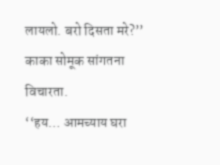लायलो. बरो दिसता मरे?’’ काका सोमूक सांगतना विचारता.
‘‘हय… आमच्याय घरा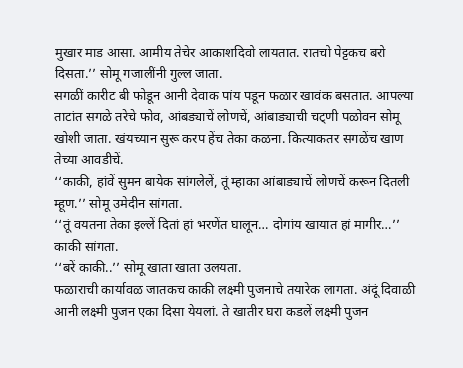मुखार माड आसा. आमीय तेचेर आकाशदिवो लायतात. रातचो पेट्टकच बरो दिसता.’’ सोमू गजालींनी गुल्ल जाता.
सगळीं कारीट बी फोडून आनी देवाक पांय पडून फळार खावंक बसतात. आपल्या ताटांत सगळे तरेचे फोव, आंबड्याचें लोणचें, आंबाड्याची चट्णी पळोवन सोमू खोशी जाता. खंयच्यान सुरू करप हेंच तेका कळना. कित्याकतर सगळेंच खाण तेच्या आवडीचें.
‘‘काकी, हांवें सुमन बायेक सांगलेलें, तूं म्हाका आंबाड्याचें लोणचें करून दितली म्हूण.’’ सोमू उमेदीन सांगता.
‘‘तूं वयतना तेका इल्लें दितां हां भरणेंत घालून… दोगांय खायात हां मागीर…’’ काकी सांगता.
‘‘बरें काकी..’’ सोमू खाता खाता उलयता.
फळाराची कार्यावळ जातकच काकी लक्ष्मी पुजनाचे तयारेक लागता. अंदूं दिवाळी आनी लक्ष्मी पुजन एका दिसा येयलां. ते खातीर घरा कडलें लक्ष्मी पुजन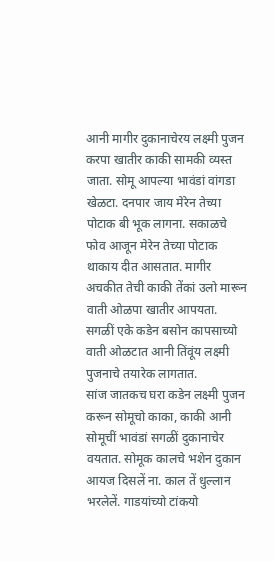आनी मागीर दुकानाचेरय लक्ष्मी पुजन करपा खातीर काकी सामकी व्यस्त जाता. सोमू आपल्या भावंडां वांगडा खेळटा. दनपार जाय मेरेन तेच्या पोटाक बी भूक लागना. सकाळचे फोव आजून मेरेन तेच्या पोटाक थाकाय दीत आसतात. मागीर अचकीत तेची काकी तेंकां उलो मारून वाती ओळपा खातीर आपयता. सगळीं एके कडेन बसोन कापसाच्यो वाती ओळटात आनी तिंवूंय लक्ष्मी पुजनाचे तयारेक लागतात.
सांज जातकच घरा कडेन लक्ष्मी पुजन करून सोमूचो काका, काकी आनी सोमूचीं भावंडां सगळीं दुकानाचेर वयतात. सोमूक कालचे भशेन दुकान आयज दिसलें ना. काल तें धुल्लान भरलेलें. गाडयांच्यो टांकयो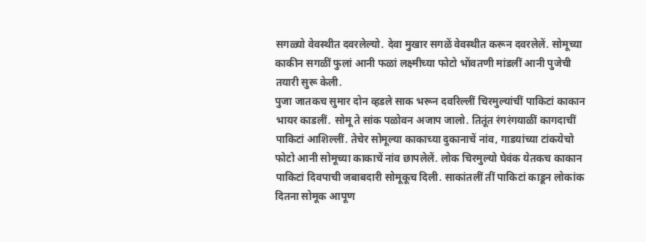सगळ्यो वेवस्थीत दवरलेल्यो. देवा मुखार सगळें वेवस्थीत करून दवरलेलें. सोमूच्या काकीन सगळीं फुलां आनी फळां लक्ष्मीच्या फोटो भोंवतणी मांडलीं आनी पुजेची तयारी सुरू केली.
पुजा जातकच सुमार दोन व्हडले साक भरून दवरिल्लीं चिरमुल्यांचीं पाकिटां काकान भायर काडलीं. सोमू ते सांक पळोवन अजाप जालो. तितूंत रंगरंगयाळीं कागदाचीं पाकिटां आशिल्लीं. तेचेर सोमूल्या काकाच्या दुकानाचें नांव, गाडयांच्या टांकयेचो फोटो आनी सोमूच्या काकाचें नांव छापलेलें. लोक चिरमुल्यो घेवंक येतकच काकान पाकिटां दिवपाची जबाबदारी सोमूकूच दिली. साकांतलीं तीं पाकिटां काडून लोकांक दितना सोमूक आपूण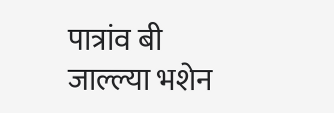पात्रांव बी जाल्ल्या भशेन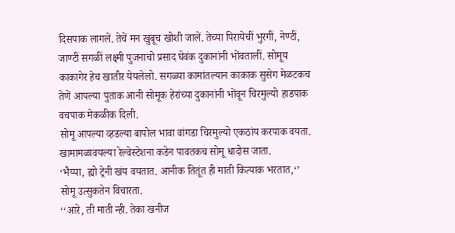दिसपाक लागलें. तेचें मन खुबूच खोशी जालें. तेच्या पिरायेचीं भुरगीं, नेण्टीं, जाण्टीं सगळीं लक्ष्मी पुजनाचो प्रसाद घेवंक दुकानांनी भोंवतालीं. सोमूय काकागेर हेच खातीर येयलेलो. सगळ्या कामांतल्यान काकाक सुसेग मेळटकच तेणें आपल्या पुताक आनी सोमूक हेरांच्या दुकानांनी भोंवून चिरमुल्यो हाडपाक वचपाक मेकळीक दिली.
सोमू आपल्या व्हडल्या बापोल भावा वांगडा चिरमुल्यो एकठांय करपाक वयता. खामामळावयल्या रेल्वेस्टेशना कडेन पावतकच सोमू धादोस जाता.
‘भैय्या, ह्यो ट्रेनी खंय वयतात. आनीक तितूंत ही माती कित्याक भरतात,‘’ सोमू उत्सुकतेन विचारता.
‘‘आरे, ती माती न्ही. तेका खनीज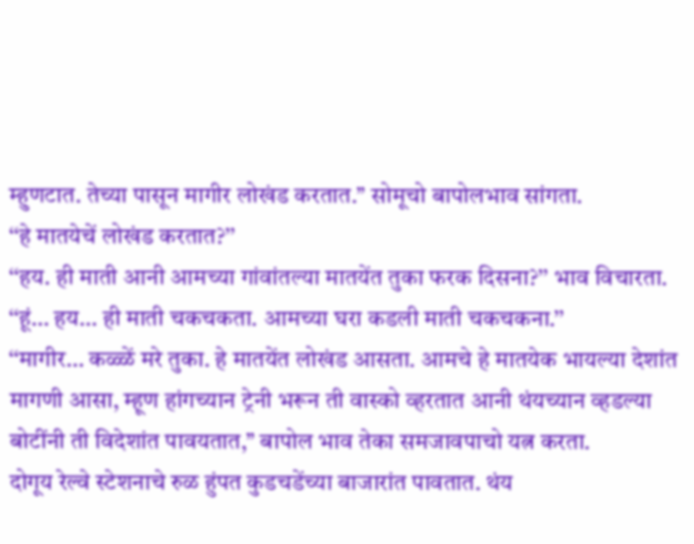म्हुणटात. तेच्या पासून मागीर लोखंड करतात.’’ सोमूचो बापोलभाव सांगता.
‘‘हे मातयेचें लोखंड करतात?’’
‘‘हय. ही माती आनी आमच्या गांवांतल्या मातयेंत तुका फरक दिसना?’’ भाव विचारता.
‘‘हूं… हय… ही माती चकचकता. आमच्या घरा कडली माती चकचकना.’’
‘‘मागीर… कळ्ळें मरे तुका. हे मातयेंत लोखंड आसता. आमचे हे मातयेक भायल्या देशांत मागणी आसा, म्हूण हांगच्यान ट्रेनी भरून ती वास्को व्हरतात आनी थंयच्यान व्हडल्या बोटींनी ती विदेशांत पावयतात,’’ बापोल भाव तेका समजावपाचो यत्न करता.
दोगूय रेल्वे स्टेशनाचे रुळ हुंपत कुडचडेंच्या बाजारांत पावतात. थंय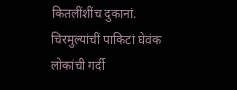कितलींशींच दुकानां. चिरमुल्यांचीं पाकिटां घेवंक लोकांची गर्दी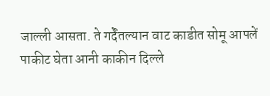जाल्ली आसता. ते गर्देंतल्यान वाट काडीत सोमू आपलें पाकीट घेता आनी काकीन दिल्ले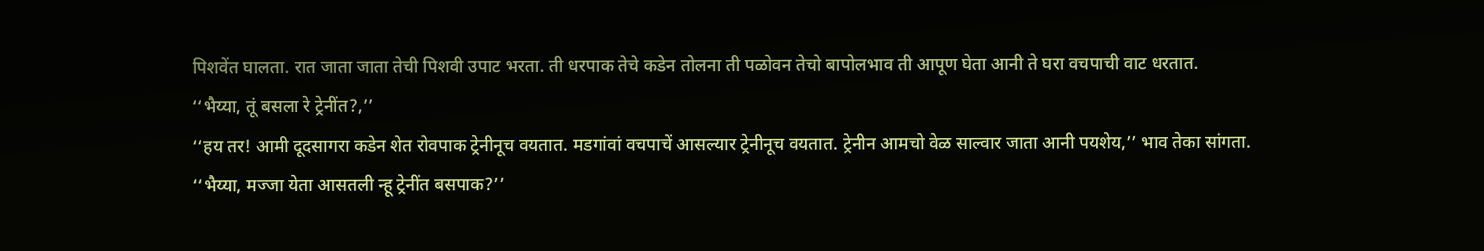पिशवेंत घालता. रात जाता जाता तेची पिशवी उपाट भरता. ती धरपाक तेचे कडेन तोलना ती पळोवन तेचो बापोलभाव ती आपूण घेता आनी ते घरा वचपाची वाट धरतात.
‘‘भैय्या, तूं बसला रे ट्रेनींत?,’’
‘‘हय तर! आमी दूदसागरा कडेन शेत रोवपाक ट्रेनीनूच वयतात. मडगांवां वचपाचें आसल्यार ट्रेनीनूच वयतात. ट्रेनीन आमचो वेळ साल्वार जाता आनी पयशेय,’’ भाव तेका सांगता.
‘‘भैय्या, मज्जा येता आसतली न्हू ट्रेनींत बसपाक?’’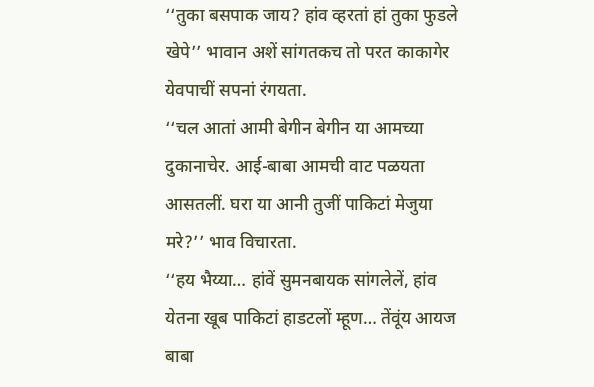‘‘तुका बसपाक जाय? हांव व्हरतां हां तुका फुडले खेपे’’ भावान अशें सांगतकच तो परत काकागेर येवपाचीं सपनां रंगयता.
‘‘चल आतां आमी बेगीन बेगीन या आमच्या दुकानाचेर. आई-बाबा आमची वाट पळयता आसतलीं. घरा या आनी तुजीं पाकिटां मेजुया मरे?’’ भाव विचारता.
‘‘हय भैय्या… हांवें सुमनबायक सांगलेलें, हांव येतना खूब पाकिटां हाडटलों म्हूण… तेंवूंय आयज बाबा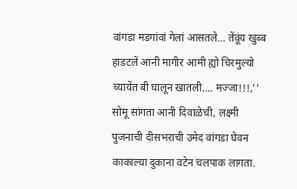वांगडा मडगांवां गेलां आसतले… तेंवूंय खुब्ब हाडटलें आनी मागीर आमी ह्यो चिरमुल्यो च्यायेंत बी घालून खातली…. मज्जा!!!,’’ सोमू सांगता आनी दिवाळेची, लक्ष्मी पुजनाची दीसभराची उमेद वांगडा घेवन काकाल्या दुकाना वटेन चलपाक लागता.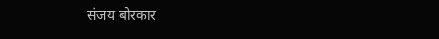संजय बोरकार